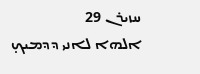ܚܙܝܪܢ 29
ܐܠܗܐ ܠܐܢܝ ܕܕܡܝܟ̣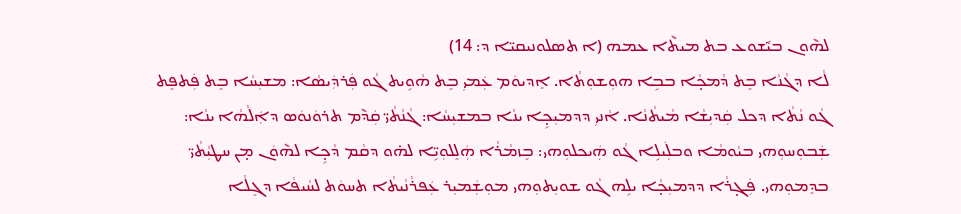ܠܗ݉ܘܢ ܒܝܑܫܘܥ ܒܬ ܡܝܬ݉ܐ ܥܡܗ (ܐ ܬܣܠܘܢܝܩܝ̈ܐ ܕ: 14)
ܠܵܐ ܕܓܵܢܵܐ ܒܸܬ ܕܵܡܟ̣ܵܐ ܒܒܹܐ ܗܘܼܫܘܼܬܵܐ. ܐܸܕܝܘܿܡ ܥܲܡܝܼ ܒܸܬ ܗܵܘܹܝܬ ܓܵܘ ܦܲܪܕܲܝܣܵܐ: ܡܫܝܼܚܵܐ ܒܸܬ ܦܲܬܦܸܬ ܓܵܘ ܢܵܬܵܐ ܕܟܠ ܩܲܕܝܼܫܵܐ ܡܵܝܬܵܢܵܐ. ܐܵܢܝܼ ܕܕܡܝܼܟ̣ܹܐ ܝܢܵܐ ܒܡܫܝܼܚܵܐ: ܓܵܢܵܬܵܝ̈ ܩܲܕ݉ܡ ܬܪܘܿܢܘܿܣ ܕܐܲܠܵܗܵܐ ܝܢܵܐ: ܫܲܒܘܼܚܘܼܗܝ ܒܝܵܘܡܵܐ ܘܒܠܲܝܠܹܐ ܓܵܘ ܗܲܝܟܠܘܼܗܝ: ܒܸܙܡܵܪܵܐ ܗܲܠܸܠܘܼܝܹ̈ܐ ܠܗ̇ܘ ܕܩܵܡ ܕܵܟ̣ܹܐ ܠܗ݉ܘܿܢ ܡ̣ܢ ܚܛܝܼܵܬܵܝ̈ ܒܕܸܡܘܼܗܝ. ܦܲܓ̣ܪܵܐ ܕܕܡܝܼܟ̣ܵܐ ܝܠܹܗ ܓܵܘ ܫܘܝܼܬܘܼܗܝ ܡܘܼܫܲܡܝܼܪ ܥܲܦܪܵܢܵܝܬܵܐ ܬܚܘܿܬ ܠܚܵܝܦܵܐ ܕܓܸܠܵܐ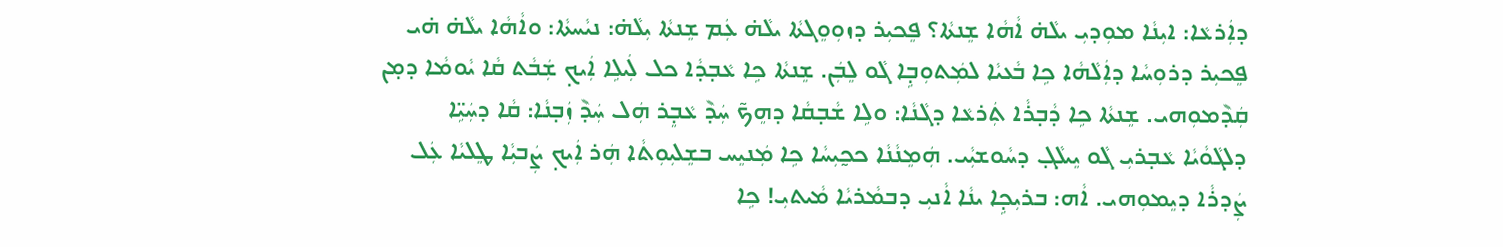ܕܐܲܪܥܵܐ: ܐܝܼܢܵܐ ܡܘܼܕܝܼ ܝܠܵܗ̇ ܐܵܗܵܐ ܫܸܢܬܵܐ؟ ܦܸܟܝܼܪ ܕܙܘܼܘܸܓܬܵܐ ܝܠܵܗ̇ ܥܲܡ ܫܸܢܬܵܐ ܝܼܠܵܗ̇: ܢܝܵܚܬܵܐ: ܘܐܵܗܵܐ ܝܠܵܗ̇ ܗ̇ܝ ܦܸܟܝܼܪ ܕܪܘܼܚܵܐ ܕܐܲܠܵܗܵܐ ܟܹܐ ܒܵܥܝܵܐ ܠܡܲܬܘܼܒ̣ܹܐ ܓܵܘ ܠܸܒܲܢ. ܫܸܢܬܵܐ ܟܹܐ ܥܵܒ̣ܕܵܐ ܟܠ ܠܲܝܠܹܐ ܐܲܝܟ̣ ܫܲܒܵܬ ܩܵܐ ܝܵܘܡܵܐ ܕܡ̣ܢ ܩܲܕ݉ܡܘܼܗܝ. ܫܸܢܬܵܐ ܟܹܐ ܕܵܒ̣ܪܵܐ ܬܲܪܥܵܐ ܕܓܵܢܵܐ: ܘܠܹܐ ܫܵܒ̣ܩܵܐ ܕܗܸܟ̃ ܚܲܕ݉ ܥܵܒ̣ܸܪ ܗܲܠ ܚܲܕ݉ ܙܲܒ̣ܢܵܐ: ܩܵܐ ܕܚܲܝܹ̈ܐ ܕܠܓܵܘܵܝܵܐ ܥܵܒ̣ܪܝܼ ܓܵܘ ܝܸܝܠܵܓ̣ ܕܚܵܘܫܝܼܵܝ. ܗܲܡܸܢܵܢܵܐ ܟܟ̰ܝܼܚܵܐ ܟܹܐ ܡܲܢܝܸܚ ܒܫܸܠܝܼܘܼܬܵܐ ܗܲܪ ܐܲܝܟ̣ ܨܲܒܝܼܵܐ ܛܸܠܝܵܐ ܥܲܠ ܨܲܕܪܵܐ ܕܝܸܡܘܼܗܝ. ܐܵܗ: ܒܪܝܼܟ̣ܹܐ ܝܢܵܐ ܐܵܢܝܼ ܕܒܡܵܪܝܵܐ ܡܵܝܬܝܼ! ܟܹܐ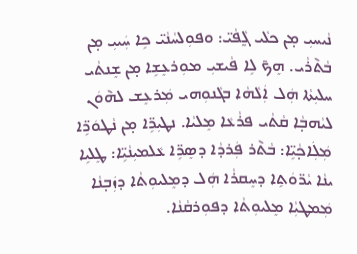ܢܵܝܚܝܼ ܡ̣ܢ ܟܠܵܝ ܓ̰ܵܦܵܝ̈: ܘܦܘܼܠܚܵܢܵܝ̈ ܟܹܐ ܚܲܝܝܼ ܡ̣ܢ ܒܵܬ݉ܪܵܝ. ܗܸܟ̃ ܠܹܐ ܦܵܝܫܝܼ ܡܘܼܪܥܸܫܹܐ ܡ̣ܢ ܫܸܢܬܵܝ ܚܠܝܼܬܵܐ ܗܲܠ ܐܲܠܵܗܵܐ ܒܓܵܢܘܼܗܝ ܡܲܪܥܸܫ ܠܗ݉ܘܿܢ ܠܝܵܗܒ̣ܵܐ ܩܵܬܵܝ ܦܪܵܥܵܐ ܡܸܠܝܵܐ. ܢܛܝܼܖܹ̈ܐ ܡ̣ܢ ܢܵܛܘܿܖܹ̈ܐ ܡܲܠܲܐܟ̣ܵܝܹ̈ܐ: ܒܵܬ݉ܪ ܦܲܪܕܵܐ ܕܣܸܖܹ̈ܐ ܥܵܠܡܝܼܢܵܝܹ̈ܐ: ܛܸܠܝܹܐ ܝܢܵܐ ܝܵܖ̈ܘܿܬܹܐ ܕܚܸܩܪܵܐ ܗܲܠ ܕܡܸܠܝܘܼܬܵܐ ܕܙܲܒ̣ܢܵܐ ܡܲܡܛܝܼܵܐ ܡܸܠܝܘܼܬܵܐ ܕܦܘܼܪܩܵܢܵܐ.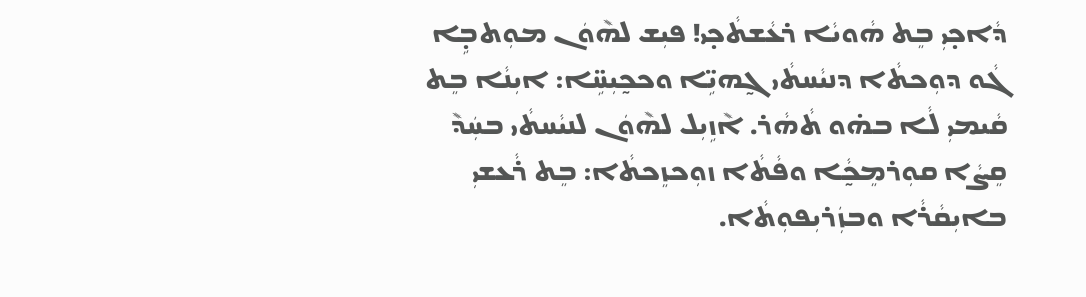ܕܵܐܟ̣ܝܼ ܒܸܬ ܗܵܘܝܵܐ ܪܥܵܫܬܵܟ̣ܝ! ܦܝܼܫ ܠܗ݉ܘܿܢ ܡܘܼܬܒ̣ܹܐ ܓܵܘ ܕܘܼܟܬܵܐ ܕܢܝܵܚܬܵܝ ܓ̰ܗܝܹ̈ܐ ܘܟܟ̰ܝܼܚܹ̈ܐ: ܐܝܼܢܵܐ ܒܸܬ ܩܵܝܡܝܼ ܠܵܐ ܒܗ̇ܘ ܬܵܗܵܪ. ܐ݉ܙܹܝܼܠ ܠܗ݉ܘܿܢ ܠܢܝܵܚܬܵܝ ܒܚܲܕ݉ ܩܸܨܵܐ ܩܘܼܪܡܸܟ̰ܵܐ ܘܦܵܬܵܐ ܙܘܼܟܙܸܟܬܵܐ: ܒܸܬ ܪܵܥܫܝܼ ܒܐܝܼܩܵܪܵܐ ܘܒܙܲܪܝܼܦܘܼܬܵܐ.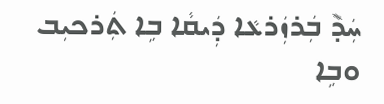ܚܲܕ݉ ܒܲܪܙܲܪܥܵܐ ܕܲܝܩܵܐ ܒܹܐ ܬܲܪܟܝܼܒ ܘܒܹܐ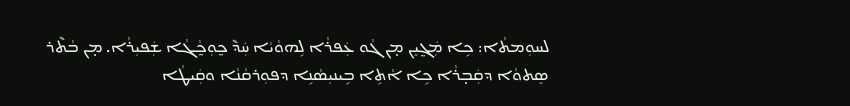ܠܚܘܼܡܬܵܐ: ܟܹܐ ܡܲܓ̰ܝܸܢ ܡ̣ܢ ܓܵܘ ܥܲܦܪܵܐ ܠܹܗܘܵܝܵܐ ܚܲܕ݉ ܟ̰ܘܼܟ̰ܵܓܵܐ ܫܲܦܝܼܪܵܐ. ܡ̣ܢ ܒܵܬ݉ܪ ܣܸܬܘܵܐ ܕܩܲܒ̣ܪܵܐ ܟܹܐ ܐܵܬܹܐ ܒܹܝܢܝܼܣܵܢܹܐ ܕܦܘܼܪܩܵܢܵܐ ܘܩܲܝܛܵܐ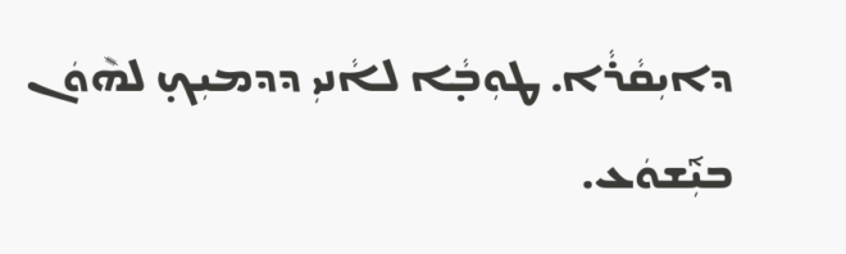ܕܐܝܼܩܵܪܵܐ. ܛܘܼܒ̣ܵܐ ܠܐܵܢܝܼ ܕܕܡܝܼܟ̣ ܠܗ݉ܘܿܢ ܒܝܑܼܫܘܿܥ.